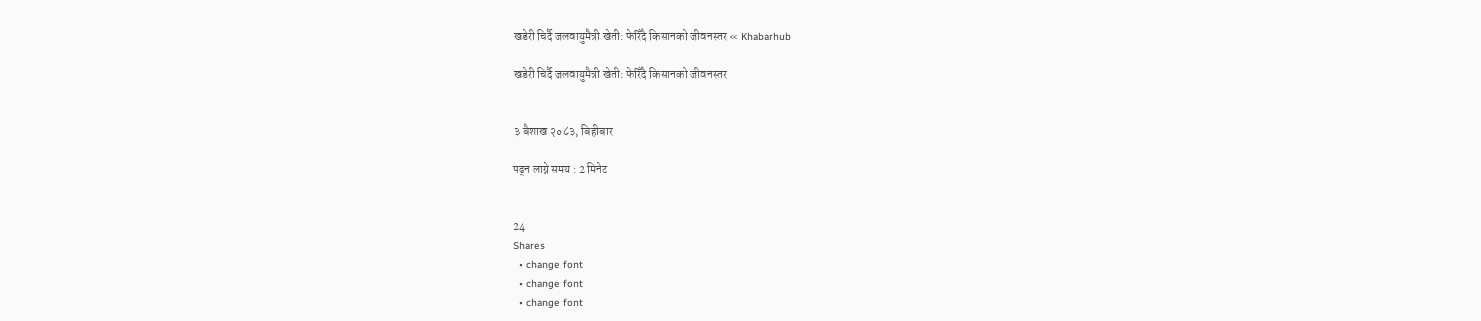खडेरी चिर्दै जलवायुमैत्री खेती: फेरिँदै किसानको जीवनस्तर « Khabarhub

खडेरी चिर्दै जलवायुमैत्री खेती: फेरिँदै किसानको जीवनस्तर


३ बैशाख २०८३, बिहीबार

पढ्न लाग्ने समय : 2 मिनेट


24
Shares
  • change font
  • change font
  • change font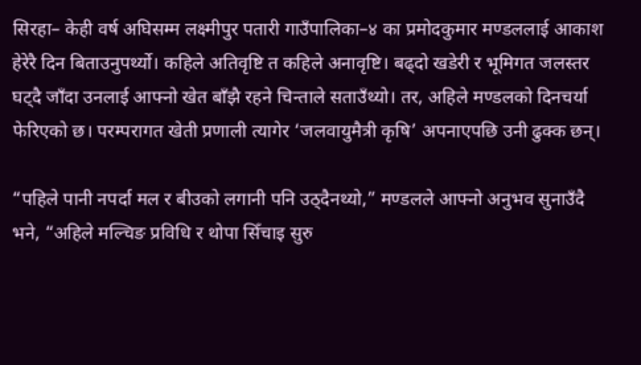सिरहा– केही वर्ष अघिसम्म लक्ष्मीपुर पतारी गाउँपालिका–४ का प्रमोदकुमार मण्डललाई आकाश हेरेरै दिन बिताउनुपर्थ्यो। कहिले अतिवृष्टि त कहिले अनावृष्टि। बढ्दो खडेरी र भूमिगत जलस्तर घट्दै जाँदा उनलाई आफ्नो खेत बाँझै रहने चिन्ताले सताउँथ्यो। तर, अहिले मण्डलको दिनचर्या फेरिएको छ। परम्परागत खेती प्रणाली त्यागेर ‘जलवायुमैत्री कृषि’ अपनाएपछि उनी ढुक्क छन्।

“पहिले पानी नपर्दा मल र बीउको लगानी पनि उठ्दैनथ्यो,” मण्डलले आफ्नो अनुभव सुनाउँदै भने, “अहिले मल्चिङ प्रविधि र थोपा सिँचाइ सुरु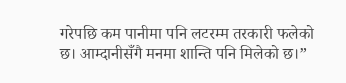गरेपछि कम पानीमा पनि लटरम्म तरकारी फलेको छ। आम्दानीसँगै मनमा शान्ति पनि मिलेको छ।”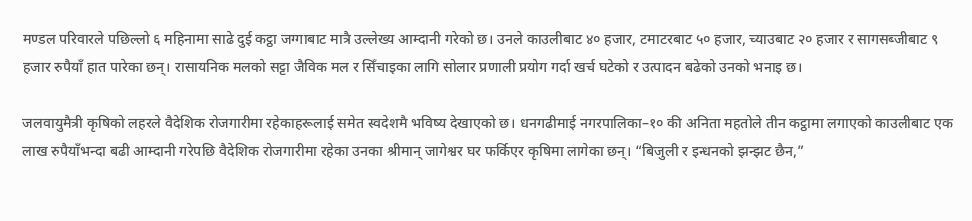मण्डल परिवारले पछिल्लो ६ महिनामा साढे दुई कट्ठा जग्गाबाट मात्रै उल्लेख्य आम्दानी गरेको छ। उनले काउलीबाट ४० हजार, टमाटरबाट ५० हजार, च्याउबाट २० हजार र सागसब्जीबाट ९ हजार रुपैयाँ हात पारेका छन्। रासायनिक मलको सट्टा जैविक मल र सिँचाइका लागि सोलार प्रणाली प्रयोग गर्दा खर्च घटेको र उत्पादन बढेको उनको भनाइ छ।

जलवायुमैत्री कृषिको लहरले वैदेशिक रोजगारीमा रहेकाहरूलाई समेत स्वदेशमै भविष्य देखाएको छ। धनगढीमाई नगरपालिका–१० की अनिता महतोले तीन कट्ठामा लगाएको काउलीबाट एक लाख रुपैयाँभन्दा बढी आम्दानी गरेपछि वैदेशिक रोजगारीमा रहेका उनका श्रीमान् जागेश्वर घर फर्किएर कृषिमा लागेका छन्। “बिजुली र इन्धनको झन्झट छैन,”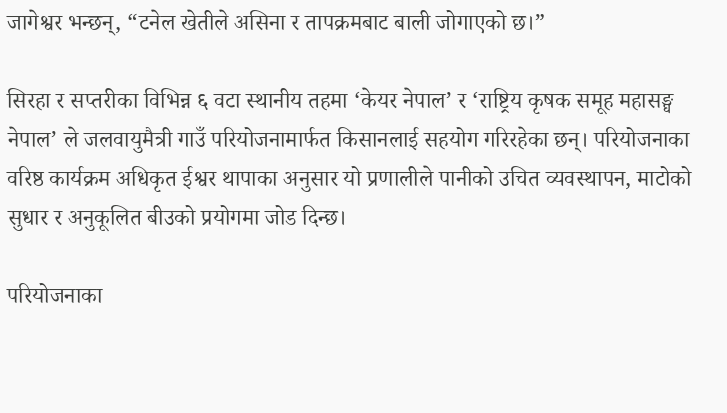जागेश्वर भन्छन्, “टनेल खेतीले असिना र तापक्रमबाट बाली जोगाएको छ।”

सिरहा र सप्तरीका विभिन्न ६ वटा स्थानीय तहमा ‘केयर नेपाल’ र ‘राष्ट्रिय कृषक समूह महासङ्घ नेपाल’ ले जलवायुमैत्री गाउँ परियोजनामार्फत किसानलाई सहयोग गरिरहेका छन्। परियोजनाका वरिष्ठ कार्यक्रम अधिकृत ईश्वर थापाका अनुसार यो प्रणालीले पानीको उचित व्यवस्थापन, माटोको सुधार र अनुकूलित बीउको प्रयोगमा जोड दिन्छ।

परियोजनाका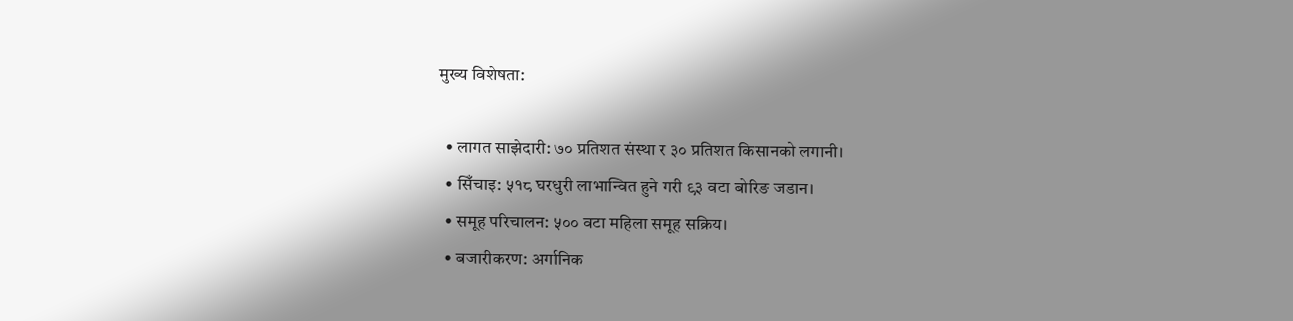मुख्य विशेषता:

  • लागत साझेदारी: ७० प्रतिशत संस्था र ३० प्रतिशत किसानको लगानी।
  • सिँचाइ: ५१८ घरधुरी लाभान्वित हुने गरी ९३ वटा बोरिङ जडान।
  • समूह परिचालन: ५०० वटा महिला समूह सक्रिय।
  • बजारीकरण: अर्गानिक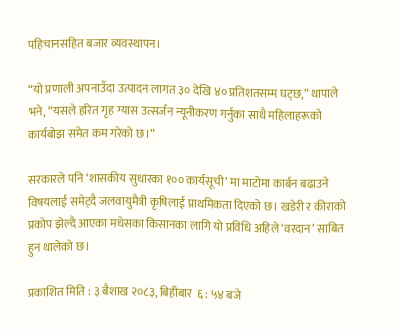पहिचानसहित बजार व्यवस्थापन।

“यो प्रणाली अपनाउँदा उत्पादन लागत ३० देखि ४० प्रतिशतसम्म घट्छ,” थापाले भने, “यसले हरित गृह ग्यास उत्सर्जन न्यूनीकरण गर्नुका साथै महिलाहरूको कार्यबोझ समेत कम गरेको छ।”

सरकारले पनि ‘शासकीय सुधारका १०० कार्यसूची’ मा माटोमा कार्बन बढाउने विषयलाई समेट्दै जलवायुमैत्री कृषिलाई प्राथमिकता दिएको छ। खडेरी र कीराको प्रकोप झेल्दै आएका मधेसका किसानका लागि यो प्रविधि अहिले ‘वरदान’ साबित हुन थालेको छ।

प्रकाशित मिति : ३ बैशाख २०८३, बिहीबार  ६ : ५४ बजे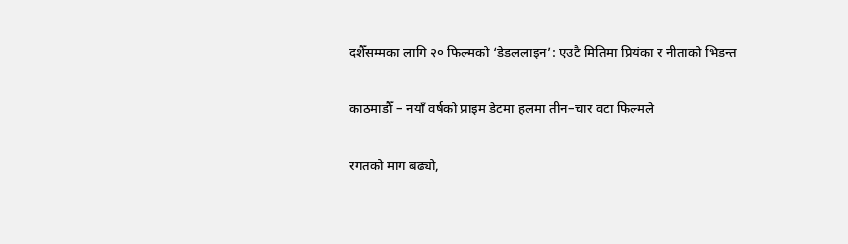दशैँसम्मका लागि २० फिल्मको ‘डेडललाइन’: एउटै मितिमा प्रियंका र नीताको भिडन्त

काठमाडौँ – नयाँ वर्षको प्राइम डेटमा हलमा तीन–चार वटा फिल्मले

रगतको माग बढ्यो,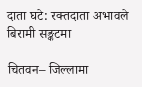दाता घटे: रक्तदाता अभावले बिरामी सङ्कटमा

चितवन– जिल्लामा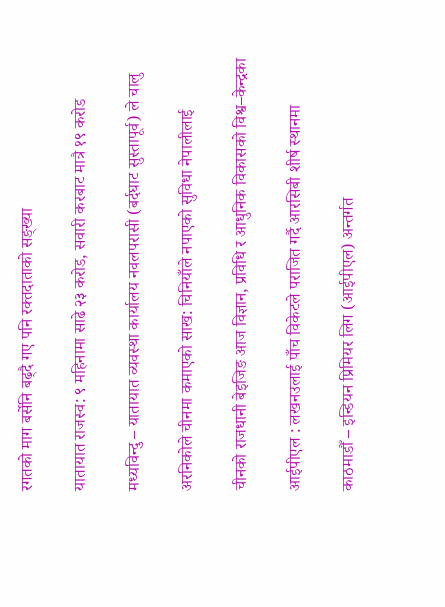रगतको माग बर्सेनि बढ्दै गए पनि रक्तदाताको सङ्ख्या

यातायात राजस्व: ९ महिनामा साढे २३ करोड, सवारी करबाट मात्रै १९ करोड

मध्यविन्दु – यातायात व्यवस्था कार्यालय नवलपरासी (बर्दघाट सुस्तापूर्व) ले चालु

अरनिकोले चीनमा कमाएको साख: चिनियाँले नपाएको सुविधा नेपालीलाई

चीनको राजधानी बेइजिङ आज विज्ञान, प्रविधि र आधुनिक विकासको विश्व–केन्द्रका

आईपीएल : लखनउलाई पाँच विकेटले पराजित गर्दै आरसिबी शीर्ष स्थानमा

काठमाडौँ – इन्डियन प्रिमियर लिग (आईपीएल) अन्तर्गत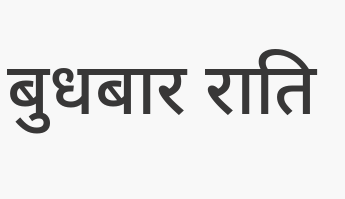बुधबार राति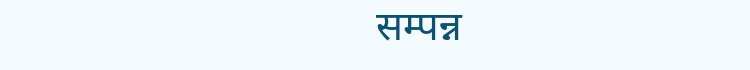सम्पन्न